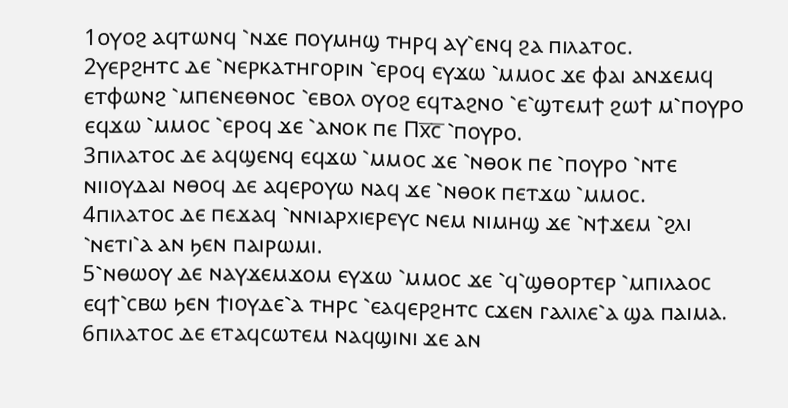1ⲟⲩⲟϩ ⲁϥⲧⲱⲛϥ ⳿ⲛϫⲉ ⲡⲟⲩⲙⲏϣ ⲧⲏⲣϥ ⲁⲩ⳿ⲉⲛϥ ϩⲁ ⲡⲓⲗⲁⲧⲟⲥ.
2ⲩⲉⲣϩⲏⲧⲥ ⲇⲉ ⳿ⲛⲉⲣⲕⲁⲧⲏⲅⲟⲣⲓⲛ ⳿ⲉⲣⲟϥ ⲉⲩϫⲱ ⳿ⲙⲙⲟⲥ ϫⲉ ⲫⲁⲓ ⲁⲛϫⲉⲙϥ ⲉⲧⲫⲱⲛϩ ⳿ⲙⲡⲉⲛⲉⲑⲛⲟⲥ ⳿ⲉⲃⲟⲗ ⲟⲩⲟϩ ⲉϥⲧⲁϩⲛⲟ ⳿ⲉ⳿ϣⲧⲉⲙϯ ϩⲱϯ ⲙ⳿ⲡⲟⲩⲣⲟ ⲉϥϫⲱ ⳿ⲙⲙⲟⲥ ⳿ⲉⲣⲟϥ ϫⲉ ⳿ⲁⲛⲟⲕ ⲡⲉ Ⲡⲭ̅ⲥ̅ ⳿ⲡⲟⲩⲣⲟ.
3ⲡⲓⲗⲁⲧⲟⲥ ⲇⲉ ⲁϥϣⲉⲛϥ ⲉϥϫⲱ ⳿ⲙⲙⲟⲥ ϫⲉ ⳿ⲛⲑⲟⲕ ⲡⲉ ⳿ⲡⲟⲩⲣⲟ ⳿ⲛⲧⲉ ⲛⲓⲓⲟⲩⲇⲁⲓ ⲛⲑⲟϥ ⲇⲉ ⲁϥⲉⲣⲟⲩⲱ ⲛⲁϥ ϫⲉ ⳿ⲛⲑⲟⲕ ⲡⲉⲧϫⲱ ⳿ⲙⲙⲟⲥ.
4ⲡⲓⲗⲁⲧⲟⲥ ⲇⲉ ⲡⲉϫⲁϥ ⳿ⲛⲛⲓⲁⲣⲭⲓⲉⲣⲉⲩⲥ ⲛⲉⲙ ⲛⲓⲙⲏϣ ϫⲉ ⳿ⲛϯϫⲉⲙ ⳿ϩⲗⲓ ⳿ⲛⲉⲧⲓ⳿ⲁ ⲁⲛ ϧⲉⲛ ⲡⲁⲓⲣⲱⲙⲓ.
5⳿ⲛⲑⲱⲟⲩ ⲇⲉ ⲛⲁⲩϫⲉⲙϫⲟⲙ ⲉⲩϫⲱ ⳿ⲙⲙⲟⲥ ϫⲉ ⳿ϥ⳿ϣⲑⲟⲣⲧⲉⲣ ⳿ⲙⲡⲓⲗⲁⲟⲥ ⲉϥϯ⳿ⲥⲃⲱ ϧⲉⲛ ϯⲓⲟⲩⲇⲉ⳿ⲁ ⲧⲏⲣⲥ ⳿ⲉⲁϥⲉⲣϩⲏⲧⲥ ⲥϫⲉⲛ ⲅⲁⲗⲓⲗⲉ⳿ⲁ ϣⲁ ⲡⲁⲓⲙⲁ.
6ⲡⲓⲗⲁⲧⲟⲥ ⲇⲉ ⲉⲧⲁϥⲥⲱⲧⲉⲙ ⲛⲁϥϣⲓⲛⲓ ϫⲉ ⲁⲛ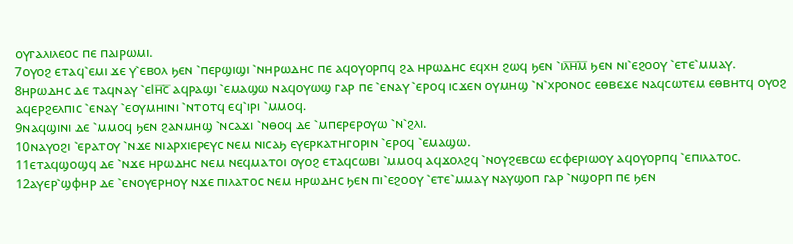ⲟⲩⲅⲁⲗⲓⲗⲉⲟⲥ ⲡⲉ ⲡⲁⲓⲣⲱⲙⲓ.
7ⲟⲩⲟϩ ⲉⲧⲁϥ⳿ⲉⲙⲓ ϫⲉ ⲩ⳿ⲉⲃⲟⲗ ϧⲉⲛ ⳿ⲡⲉⲣϣⲓϣⲓ ⳿ⲛⲏⲣⲱⲇⲏⲥ ⲡⲉ ⲁϥⲟⲩⲟⲣⲡϥ ϩⲁ ⲏⲣⲱⲇⲏⲥ ⲉϥⲭⲏ ϩⲱϥ ϧⲉⲛ ⳿ⲓⲗ̅ⲏ̅ⲙ̅ ϧⲉⲛ ⲛⲓ⳿ⲉϩⲟⲟⲩ ⳿ⲉⲧⲉ⳿ⲙⲙⲁⲩ.
8ⲏⲣⲱⲇⲏⲥ ⲇⲉ ⲧⲁϥⲛⲁⲩ ⳿ⲉⲒⲏ̅ⲥ̅ ⲁϥⲣⲁϣⲓ ⳿ⲉⲙⲁϣⲱ ⲛⲁϥⲟⲩⲱϣ ⲅⲁⲣ ⲡⲉ ⳿ⲉⲛⲁⲩ ⳿ⲉⲣⲟϥ ⲓⲥϫⲉⲛ ⲟⲩⲙⲏϣ ⳿ⲛ⳿ⲭⲣⲟⲛⲟⲥ ⲉⲑⲃⲉϫⲉ ⲛⲁϥⲥⲱⲧⲉⲙ ⲉⲑⲃⲏⲧϥ ⲟⲩⲟϩ ⲁϥⲉⲣϩⲉⲗⲡⲓⲥ ⳿ⲉⲛⲁⲩ ⳿ⲉⲟⲩⲙⲏⲓⲛⲓ ⳿ⲛⲧⲟⲧϥ ⲉϥ⳿ⲓⲣⲓ ⳿ⲙⲙⲟϥ.
9ⲛⲁϥϣⲓⲛⲓ ⲇⲉ ⳿ⲙⲙⲟϥ ϧⲉⲛ ϩⲁⲛⲙⲏϣ ⳿ⲛⲥⲁϫⲓ ⳿ⲛⲑⲟϥ ⲇⲉ ⳿ⲙⲡⲉⲣⲉⲣⲟⲩⲱ ⳿ⲛ⳿ϩⲗⲓ.
10ⲛⲁⲩⲟϩⲓ ⳿ⲉⲣⲁⲧⲟⲩ ⳿ⲛϫⲉ ⲛⲓⲁⲣⲭⲓⲉⲣⲉⲩⲥ ⲛⲉⲙ ⲛⲓⲥⲁϧ ⲉⲩⲉⲣⲕⲁⲧⲏⲅⲟⲣⲓⲛ ⳿ⲉⲣⲟϥ ⳿ⲉⲙⲁϣⲱ.
11ⲉⲧⲁϥϣⲟϣϥ ⲇⲉ ⳿ⲛϫⲉ ⲏⲣⲱⲇⲏⲥ ⲛⲉⲙ ⲛⲉϥⲙⲁⲧⲟⲓ ⲟⲩⲟϩ ⲉⲧⲁϥⲥⲱⲃⲓ ⳿ⲙⲙⲟϥ ⲁϥϫⲟⲗϩϥ ⳿ⲛⲟⲩϩⲉⲃⲥⲱ ⲉⲥⲫⲉⲣⲓⲱⲟⲩ ⲁϥⲟⲩⲟⲣⲡϥ ⳿ⲉⲡⲓⲗⲁⲧⲟⲥ.
12ⲁⲩⲉⲣ⳿ϣⲫⲏⲣ ⲇⲉ ⳿ⲉⲛⲟⲩⲉⲣⲏⲟⲩ ⲛϫⲉ ⲡⲓⲗⲁⲧⲟⲥ ⲛⲉⲙ ⲏⲣⲱⲇⲏⲥ ϧⲉⲛ ⲡⲓ⳿ⲉϩⲟⲟⲩ ⳿ⲉⲧⲉ⳿ⲙⲙⲁⲩ ⲛⲁⲩϣⲟⲡ ⲅⲁⲣ ⳿ⲛϣⲟⲣⲡ ⲡⲉ ϧⲉⲛ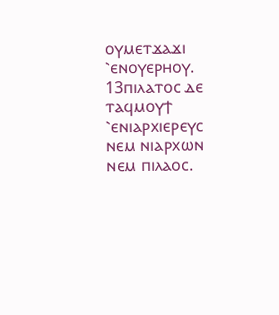ⲟⲩⲙⲉⲧϫⲁϫⲓ ⳿ⲉⲛⲟⲩⲉⲣⲏⲟⲩ.
13ⲡⲓⲗⲁⲧⲟⲥ ⲇⲉ ⲧⲁϥⲙⲟⲩϯ ⳿ⲉⲛⲓⲁⲣⲭⲓⲉⲣⲉⲩⲥ ⲛⲉⲙ ⲛⲓⲁⲣⲭⲱⲛ ⲛⲉⲙ ⲡⲓⲗⲁⲟⲥ.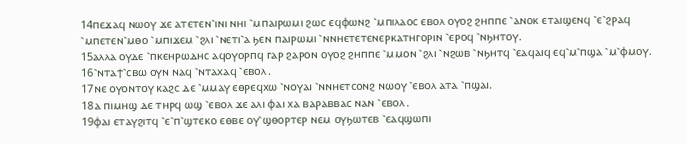14ⲡⲉϫⲁϥ ⲛⲱⲟⲩ ϫⲉ ⲁⲧⲉⲧⲉⲛ⳿ⲓⲛⲓ ⲛⲏⲓ ⳿ⲙⲡⲁⲓⲣⲱⲙⲓ ϩⲱⲥ ⲉϥⲫⲱⲛϩ ⳿ⲙⲡⲓⲗⲁⲟⲥ ⲉⲃⲟⲗ ⲟⲩⲟϩ ϩⲏⲡⲡⲉ ⳿ⲁⲛⲟⲕ ⲉⲧⲁⲓϣⲉⲛϥ ⳿ⲉ⳿ϩⲣⲁϥ ⳿ⲙⲡⲉⲧⲉⲛ⳿ⲙⲑⲟ ⳿ⲙⲡⲓϫⲉⲙ ⳿ϩⲗⲓ ⳿ⲛⲉⲧⲓ⳿ⲁ ϧⲉⲛ ⲡⲁⲓⲣⲱⲙⲓ ⳿ⲛⲛⲏⲉⲧⲉⲧⲉⲛⲉⲣⲕⲁⲧⲏⲅⲟⲣⲓⲛ ⳿ⲉⲣⲟϥ ⳿ⲛϧⲏⲧⲟⲩ.
15ⲁⲗⲗⲁ ⲟⲩⲇⲉ ⳿ⲡⲕⲉⲏⲣⲱⲇⲏⲥ ⲁϥⲟⲩⲟⲣⲡϥ ⲅⲁⲣ ϩⲁⲣⲟⲛ ⲟⲩⲟϩ ϩⲏⲡⲡⲉ ⳿ⲙⲙⲟⲛ ⳿ϩⲗⲓ ⳿ⲛϩⲱⲃ ⳿ⲛϧⲏⲧϥ ⳿ⲉⲁϥⲁⲓϥ ⲉϥ⳿ⲙ⳿ⲡϣⲁ ⳿ⲙ⳿ⲫⲙⲟⲩ.
16⳿ⲛⲧⲁϯ⳿ⲥⲃⲱ ⲟⲩⲛ ⲛⲁϥ ⳿ⲛⲧⲁⲭⲁϥ ⳿ⲉⲃⲟⲗ.
17ⲛⲉ ⲟⲩⲟⲛⲧⲟⲩ ⲕⲁϩⲥ ⲇⲉ ⳿ⲙⲙⲁⲩ ⲉⲑⲣⲉϥⲭⲱ ⳿ⲛⲟⲩⲁⲓ ⳿ⲛⲛⲏⲉⲧⲥⲟⲛϩ ⲛⲱⲟⲩ ⳿ⲉⲃⲟⲗ ⲁⲧⲁ ⳿ⲡϣⲁⲓ.
18ⲁ ⲡⲓⲙⲏϣ ⲇⲉ ⲧⲏⲣϥ ⲱϣ ⳿ⲉⲃⲟⲗ ϫⲉ ⲁⲗⲓ ⲫⲁⲓ ⲭⲁ ⲃⲁⲣⲁⲃⲃⲁⲥ ⲛⲁⲛ ⳿ⲉⲃⲟⲗ.
19ⲫⲁⲓ ⲉⲧⲁⲩϩⲓⲧϥ ⳿ⲉ⳿ⲡ⳿ϣⲧⲉⲕⲟ ⲉⲑⲃⲉ ⲟⲩ⳿ϣⲑⲟⲣⲧⲉⲣ ⲛⲉⲙ ⲟⲩϧⲱⲧⲉⲃ ⳿ⲉⲁϥϣⲱⲡⲓ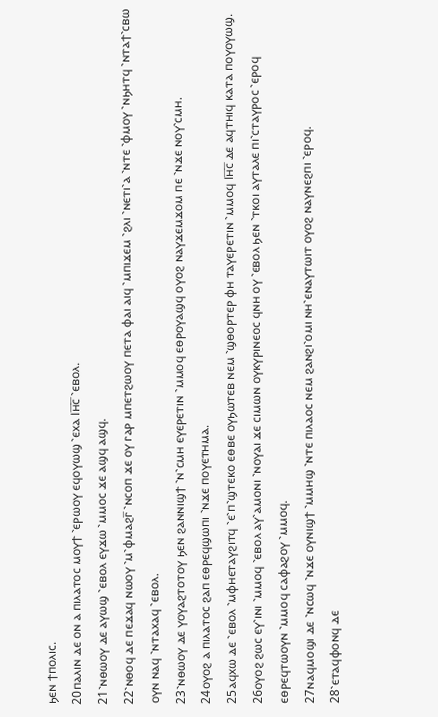ϧⲉⲛ ϯⲡⲟⲗⲓⲥ.
20ⲡⲁⲗⲓⲛ ⲇⲉ ⲟⲛ ⲁ ⲡⲓⲗⲁⲧⲟⲥ ⲙⲟⲩϯ ⳿ⲉⲣⲱⲟⲩ ⲉϥⲟⲩⲱϣ ⳿ⲉⲭⲁ Ⲓⲏ̅ⲥ̅ ⳿ⲉⲃⲟⲗ.
21⳿ⲛⲑⲱⲟⲩ ⲇⲉ ⲁⲩⲱϣ ⳿ⲉⲃⲟⲗ ⲉⲩϫⲱ ⳿ⲙⲙⲟⲥ ϫⲉ ⲁϣϥ ⲁϣϥ.
22⳿ⲛⲑⲟϥ ⲇⲉ ⲡⲉϫⲁϥ ⲛⲱⲟⲩ ⳿ⲙ⳿ⲫⲙⲁϩⲅ̅ ⳿ⲛⲥⲟⲡ ϫⲉ ⲟⲩ ⲅⲁⲣ ⲙⲡⲉⲧϩⲱⲟⲩ ⲡⲉⲧⲁ ⲫⲁⲓ ⲁⲓϥ ⳿ⲙⲡⲓϫⲉⲙ ⳿ϩⲗⲓ ⳿ⲛⲉⲧⲓ⳿ⲁ ⳿ⲛⲧⲉ ⳿ⲫⲙⲟⲩ ⳿ⲛϧⲏⲧϥ ⳿ⲛⲧⲁϯ⳿ⲥⲃⲱ ⲟⲩⲛ ⲛⲁϥ ⳿ⲛⲧⲁⲭⲁϥ ⳿ⲉⲃⲟⲗ.
23⳿ⲛⲑⲱⲟⲩ ⲇⲉ ⲩⲟⲩⲁϩⲧⲟⲧⲟⲩ ϧⲉⲛ ϩⲁⲛⲛⲓϣϯ ⳿ⲛ⳿ⲥⲙⲏ ⲉⲩⲉⲣⲉⲧⲓⲛ ⳿ⲙⲙⲟϥ ⲉⲑⲣⲟⲩⲁϣϥ ⲟⲩⲟϩ ⲛⲁⲩϫⲉⲙϫⲟⲙ ⲡⲉ ⳿ⲛϫⲉ ⲛⲟⲩ⳿ⲥⲙⲏ.
24ⲟⲩⲟϩ ⲁ ⲡⲓⲗⲁⲧⲟⲥ ϩⲁⲡ ⲉⲑⲣⲉϥϣⲱⲡⲓ ⳿ⲛϫⲉ ⲡⲟⲩⲉⲧⲏⲙⲁ.
25ⲁϥⲭⲱ ⲇⲉ ⳿ⲉⲃⲟⲗ ⳿ⲙⲫⲏⲉⲧⲁⲩϩⲓⲧϥ ⳿ⲉ⳿ⲡ⳿ϣⲧⲉⲕⲟ ⲉⲑⲃⲉ ⲟⲩϧⲱⲧⲉⲃ ⲛⲉⲙ ⳿ϣⲑⲟⲣⲧⲉⲣ ⲫⲏ ⲧⲁⲩⲉⲣⲉⲧⲓⲛ ⳿ⲙⲙⲟϥ Ⲓⲏ̅ⲥ̅ ⲇⲉ ⲁϥⲧⲏⲓϥ ⲕⲁⲧⲁ ⲡⲟⲩⲟⲩⲱϣ.
26ⲟⲩⲟϩ ϩⲱⲥ ⲉⲩ⳿ⲓⲛⲓ ⳿ⲙⲙⲟϥ ⳿ⲉⲃⲟⲗ ⲁⲩ⳿ⲁⲙⲟⲛⲓ ⳿ⲛⲟⲩⲁⲓ ϫⲉ ⲥⲓⲙⲱⲛ ⲟⲩⲕⲩⲣⲓⲛⲉⲟⲥ ϥⲛⲏ ⲟⲩ ⳿ⲉⲃⲟⲗ ϧⲉⲛ ⳿ⲧⲕⲟⲓ ⲁⲩⲧⲁⲗⲉ ⲡⲓ⳿ⲥⲧⲁⲩⲣⲟⲥ ⳿ⲉⲣⲟϥ ⲉⲑⲣⲉϥⲧⲱⲟⲩⲛ ⳿ⲙⲙⲟϥ ⲥⲁⲫⲁϩⲟⲩ ⳿ⲙⲙⲟϥ.
27ⲛⲁϥⲙⲟϣⲓ ⲇⲉ ⳿ⲛⲥⲱϥ ⳿ⲛϫⲉ ⲟⲩⲛⲓϣϯ ⳿ⲙⲙⲏϣ ⳿ⲛⲧⲉ ⲡⲓⲗⲁⲟⲥ ⲛⲉⲙ ϩⲁⲛϩⲓ⳿ⲟⲙⲓ ⲛⲏ⳿ⲉⲛⲁⲩⲧⲱⲓⲧ ⲟⲩⲟϩ ⲛⲁⲩⲛⲉϩⲡⲓ ⳿ⲉⲣⲟϥ.
28⳿ⲉⲧⲁϥⲫⲟⲛϥ ⲇⲉ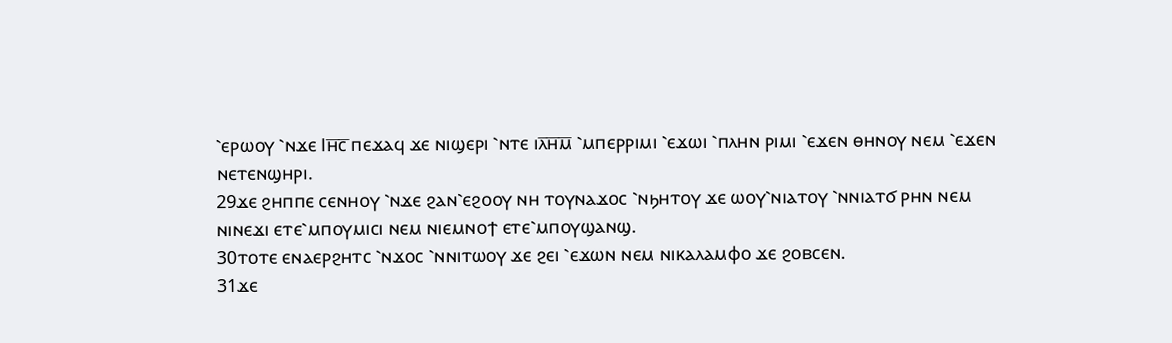⳿ⲉⲣⲱⲟⲩ ⳿ⲛϫⲉ Ⲓⲏ̅ⲥ̅ ⲡⲉϫⲁϥ ϫⲉ ⲛⲓϣⲉⲣⲓ ⳿ⲛⲧⲉ ⲓⲗ̅ⲏ̅ⲙ̅ ⳿ⲙⲡⲉⲣⲣⲓⲙⲓ ⳿ⲉϫⲱⲓ ⳿ⲡⲗⲏⲛ ⲣⲓⲙⲓ ⳿ⲉϫⲉⲛ ⲑⲏⲛⲟⲩ ⲛⲉⲙ ⳿ⲉϫⲉⲛ ⲛⲉⲧⲉⲛϣⲏⲣⲓ.
29ϫⲉ ϩⲏⲡⲡⲉ ⲥⲉⲛⲏⲟⲩ ⳿ⲛϫⲉ ϩⲁⲛ⳿ⲉϩⲟⲟⲩ ⲛⲏ ⲧⲟⲩⲛⲁϫⲟⲥ ⳿ⲛϧⲏⲧⲟⲩ ϫⲉ ⲱⲟⲩ⳿ⲛⲓⲁⲧⲟⲩ ⳿ⲛⲛⲓⲁⲧϭ ⲣⲏⲛ ⲛⲉⲙ ⲛⲓⲛⲉϫⲓ ⲉⲧⲉ⳿ⲙⲡⲟⲩⲙⲓⲥⲓ ⲛⲉⲙ ⲛⲓⲉⲙⲛⲟϯ ⲉⲧⲉ⳿ⲙⲡⲟⲩϣⲁⲛϣ.
30ⲧⲟⲧⲉ ⲉⲛⲁⲉⲣϩⲏⲧⲥ ⳿ⲛϫⲟⲥ ⳿ⲛⲛⲓⲧⲱⲟⲩ ϫⲉ ϩⲉⲓ ⳿ⲉϫⲱⲛ ⲛⲉⲙ ⲛⲓⲕⲁⲗⲁⲙⲫⲟ ϫⲉ ϩⲟⲃⲥⲉⲛ.
31ϫⲉ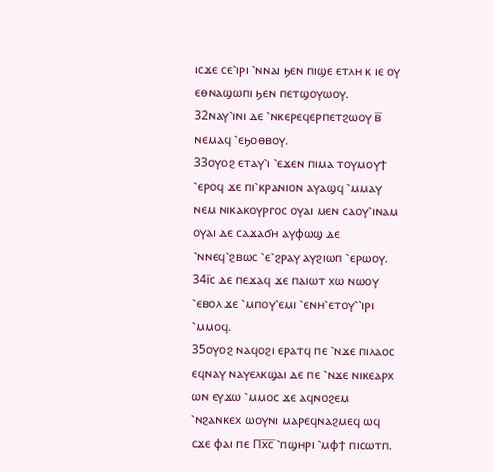ⲓⲥϫⲉ ⲥⲉ⳿ⲓⲣⲓ ⳿ⲛⲛⲁⲓ ϧⲉⲛ ⲡⲓϣⲉ ⲉⲧⲗⲏ ⲕ ⲓⲉ ⲟⲩ ⲉⲑⲛⲁϣⲱⲡⲓ ϧⲉⲛ ⲡⲉⲧϣⲟⲩⲱⲟⲩ.
32ⲛⲁⲩ⳿ⲓⲛⲓ ⲇⲉ ⳿ⲛⲕⲉⲣⲉϥⲉⲣⲡⲉⲧϩⲱⲟⲩ ⲃ̅ ⲛⲉⲙⲁϥ ⳿ⲉϧⲟⲑⲃⲟⲩ.
33ⲟⲩⲟϩ ⲉⲧⲁⲩ⳿ⲓ ⳿ⲉϫⲉⲛ ⲡⲓⲙⲁ ⲧⲟⲩⲙⲟⲩϯ ⳿ⲉⲣⲟϥ ϫⲉ ⲡⲓ⳿ⲕⲣⲁⲛⲓⲟⲛ ⲁⲩⲁϣϥ ⳿ⲙⲙⲁⲩ ⲛⲉⲙ ⲛⲓⲕⲁⲕⲟⲩⲣⲅⲟⲥ ⲟⲩⲁⲓ ⲙⲉⲛ ⲥⲁⲟⲩ⳿ⲓⲛⲁⲙ ⲟⲩⲁⲓ ⲇⲉ ⲥⲁϫⲁϭⲏ ⲁⲩⲫⲱϣ ⲇⲉ ⳿ⲛⲛⲉϥ⳿ϩⲃⲱⲥ ⳿ⲉ⳿ϩⲣⲁⲩ ⲁⲩϩⲓⲱⲡ ⳿ⲉⲣⲱⲟⲩ.
34ⲓ̅ⲥ ⲇⲉ ⲡⲉϫⲁϥ ϫⲉ ⲡⲁⲓⲱⲧ ⲭⲱ ⲛⲱⲟⲩ ⳿ⲉⲃⲟⲗ ϫⲉ ⳿ⲙⲡⲟⲩ⳿ⲉⲙⲓ ⳿ⲉⲛⲏ⳿ⲉⲧⲟⲩ⳿⳿ⲓⲣⲓ ⳿ⲙⲙⲟϥ.
35ⲟⲩⲟϩ ⲛⲁϥⲟϩⲓ ⲉⲣⲁⲧϥ ⲡⲉ ⳿ⲛϫⲉ ⲡⲓⲗⲁⲟⲥ ⲉϥⲛⲁⲩ ⲛⲁⲩⲉⲗⲕϣⲁⲓ ⲇⲉ ⲡⲉ ⳿ⲛϫⲉ ⲛⲓⲕⲉⲁⲣⲭ ⲱⲛ ⲉⲩϫⲱ ⳿ⲙⲙⲟⲥ ϫⲉ ⲁϥⲛⲟϩⲉⲙ ⳿ⲛϩⲁⲛⲕⲉⲭ ⲱⲟⲩⲛⲓ ⲙⲁⲣⲉϥⲛⲁϩⲙⲉϥ ⲱϥ ⲥϫⲉ ⲫⲁⲓ ⲡⲉ Ⲡⲭ̅ⲥ̅ ⳿ⲡϣⲏⲣⲓ ⳿ⲙⲫϯ ⲡⲓⲥⲱⲧⲡ.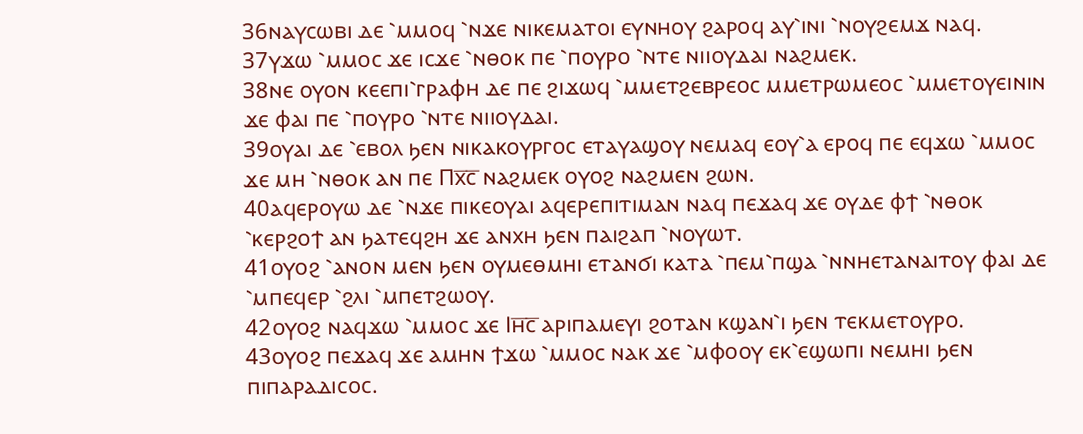36ⲛⲁⲩⲥⲱⲃⲓ ⲇⲉ ⳿ⲙⲙⲟϥ ⳿ⲛϫⲉ ⲛⲓⲕⲉⲙⲁⲧⲟⲓ ⲉⲩⲛⲏⲟⲩ ϩⲁⲣⲟϥ ⲁⲩ⳿ⲓⲛⲓ ⳿ⲛⲟⲩϩⲉⲙϫ ⲛⲁϥ.
37ⲩϫⲱ ⳿ⲙⲙⲟⲥ ϫⲉ ⲓⲥϫⲉ ⳿ⲛⲑⲟⲕ ⲡⲉ ⳿ⲡⲟⲩⲣⲟ ⳿ⲛⲧⲉ ⲛⲓⲓⲟⲩⲇⲁⲓ ⲛⲁϩⲙⲉⲕ.
38ⲛⲉ ⲟⲩⲟⲛ ⲕⲉⲉⲡⲓ⳿ⲅⲣⲁⲫⲏ ⲇⲉ ⲡⲉ ϩⲓϫⲱϥ ⳿ⲙⲙⲉⲧϩⲉⲃⲣⲉⲟⲥ ⲙⲙⲉⲧⲣⲱⲙⲉⲟⲥ ⳿ⲙⲙⲉⲧⲟⲩⲉⲓⲛⲓⲛ ϫⲉ ⲫⲁⲓ ⲡⲉ ⳿ⲡⲟⲩⲣⲟ ⳿ⲛⲧⲉ ⲛⲓⲓⲟⲩⲇⲁⲓ.
39ⲟⲩⲁⲓ ⲇⲉ ⳿ⲉⲃⲟⲗ ϧⲉⲛ ⲛⲓⲕⲁⲕⲟⲩⲣⲅⲟⲥ ⲉⲧⲁⲩⲁϣⲟⲩ ⲛⲉⲙⲁϥ ⲉⲟⲩ⳿ⲁ ⲉⲣⲟϥ ⲡⲉ ⲉϥϫⲱ ⳿ⲙⲙⲟⲥ ϫⲉ ⲙⲏ ⳿ⲛⲑⲟⲕ ⲁⲛ ⲡⲉ Ⲡⲭ̅ⲥ̅ ⲛⲁϩⲙⲉⲕ ⲟⲩⲟϩ ⲛⲁϩⲙⲉⲛ ϩⲱⲛ.
40ⲁϥⲉⲣⲟⲩⲱ ⲇⲉ ⳿ⲛϫⲉ ⲡⲓⲕⲉⲟⲩⲁⲓ ⲁϥⲉⲣⲉⲡⲓⲧⲓⲙⲁⲛ ⲛⲁϥ ⲡⲉϫⲁϥ ϫⲉ ⲟⲩⲇⲉ ⲫϯ ⳿ⲛⲑⲟⲕ ⳿ⲕⲉⲣϩⲟϯ ⲁⲛ ϧⲁⲧⲉϥϩⲏ ϫⲉ ⲁⲛⲭⲏ ϧⲉⲛ ⲡⲁⲓϩⲁⲡ ⳿ⲛⲟⲩⲱⲧ.
41ⲟⲩⲟϩ ⳿ⲁⲛⲟⲛ ⲙⲉⲛ ϧⲉⲛ ⲟⲩⲙⲉⲑⲙⲏⲓ ⲉⲧⲁⲛϭⲓ ⲕⲁⲧⲁ ⳿ⲡⲉⲙ⳿ⲡϣⲁ ⳿ⲛⲛⲏⲉⲧⲁⲛⲁⲓⲧⲟⲩ ⲫⲁⲓ ⲇⲉ ⳿ⲙⲡⲉϥⲉⲣ ⳿ϩⲗⲓ ⳿ⲙⲡⲉⲧϩⲱⲟⲩ.
42ⲟⲩⲟϩ ⲛⲁϥϫⲱ ⳿ⲙⲙⲟⲥ ϫⲉ Ⲓⲏ̅ⲥ̅ ⲁⲣⲓⲡⲁⲙⲉⲩⲓ ϩⲟⲧⲁⲛ ⲕϣⲁⲛ⳿ⲓ ϧⲉⲛ ⲧⲉⲕⲙⲉⲧⲟⲩⲣⲟ.
43ⲟⲩⲟϩ ⲡⲉϫⲁϥ ϫⲉ ⲁⲙⲏⲛ ϯϫⲱ ⳿ⲙⲙⲟⲥ ⲛⲁⲕ ϫⲉ ⳿ⲙⲫⲟⲟⲩ ⲉⲕ⳿ⲉϣⲱⲡⲓ ⲛⲉⲙⲏⲓ ϧⲉⲛ ⲡⲓⲡⲁⲣⲁⲇⲓⲥⲟⲥ.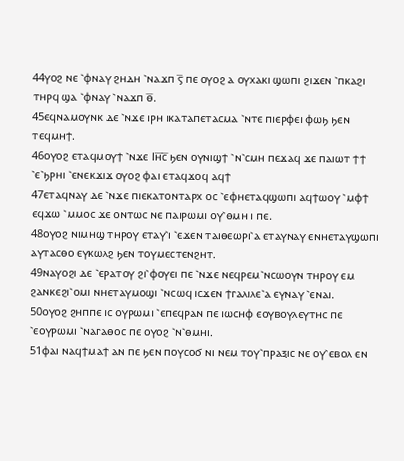44ⲩⲟϩ ⲛⲉ ⳿ⲫⲛⲁⲩ ϩⲏⲇⲏ ⳿ⲛⲁϫⲡ ⲋ̅ ⲡⲉ ⲟⲩⲟϩ ⲁ ⲟⲩⲭⲁⲕⲓ ϣⲱⲡⲓ ϩⲓϫⲉⲛ ⳿ⲡⲕⲁϩⲓ ⲧⲏⲣϥ ϣⲁ ⳿ⲫⲛⲁⲩ ⳿ⲛⲁϫⲡ ⲑ̅.
45ⲉϥⲛⲁⲙⲟⲩⲛⲕ ⲇⲉ ⳿ⲛϫⲉ ⲓⲣⲏ ⲓⲕⲁⲧⲁⲡⲉⲧⲁⲥⲙⲁ ⳿ⲛⲧⲉ ⲡⲓⲉⲣⲫⲉⲓ ⲫⲱϧ ϧⲉⲛ ⲧⲉϥⲙⲏϯ.
46ⲟⲩⲟϩ ⲉⲧⲁϥⲙⲟⲩϯ ⳿ⲛϫⲉ Ⲓⲏ̅ⲥ̅ ϧⲉⲛ ⲟⲩⲛⲓϣϯ ⳿ⲛ⳿ⲥⲙⲏ ⲡⲉϫⲁϥ ϫⲉ ⲡⲁⲓⲱⲧ ϯϯ ⳿ⲉ⳿ϧⲣⲏⲓ ⳿ⲉⲛⲉⲕϫⲓϫ ⲟⲩⲟϩ ⲫⲁⲓ ⲉⲧⲁϥϫⲟϥ ⲁϥϯ
47ⲉⲧⲁϥⲛⲁⲩ ⲇⲉ ⳿ⲛϫⲉ ⲡⲓⲉⲕⲁⲧⲟⲛⲧⲁⲣⲭ ⲟⲥ ⳿ⲉⲫⲏⲉⲧⲁϥϣⲱⲡⲓ ⲁϥϯⲱⲟⲩ ⳿ⲙⲫϯ ⲉϥϫⲱ ⳿ⲙⲙⲟⲥ ϫⲉ ⲟⲛⲧⲱⲥ ⲛⲉ ⲡⲁⲓⲣⲱⲙⲓ ⲟⲩ⳿ⲑⲙⲏ ⲓ ⲡⲉ.
48ⲟⲩⲟϩ ⲛⲓⲙⲏϣ ⲧⲏⲣⲟⲩ ⲉⲧⲁⲩ⳿ⲓ ⳿ⲉϫⲉⲛ ⲧⲁⲓⲑⲉⲱⲣⲓ⳿ⲁ ⲉⲧⲁⲩⲛⲁⲩ ⲉⲛⲏⲉⲧⲁⲩϣⲱⲡⲓ ⲁⲩⲧⲁⲥⲑⲟ ⲉⲩⲕⲱⲗϩ ϧⲉⲛ ⲧⲟⲩⲙⲉⲥⲧⲉⲛϩⲏⲧ.
49ⲛⲁⲩⲟϩⲓ ⲇⲉ ⳿ⲉⲣⲁⲧⲟⲩ ϩⲓ⳿ⲫⲟⲩⲉⲓ ⲡⲉ ⳿ⲛϫⲉ ⲛⲉϥⲣⲉⲙ⳿ⲛⲥⲱⲟⲩⲛ ⲧⲏⲣⲟⲩ ⲉⲙ ϩⲁⲛⲕⲉϩⲓ⳿ⲟⲙⲓ ⲛⲏⲉⲧⲁⲩⲙⲟϣⲓ ⳿ⲛⲥⲱϥ ⲓⲥϫⲉⲛ ϯⲅⲁⲗⲓⲗⲉ⳿ⲁ ⲉⲩⲛⲁⲩ ⳿ⲉⲛⲁⲓ.
50ⲟⲩⲟϩ ϩⲏⲡⲡⲉ ⲓⲥ ⲟⲩⲣⲱⲙⲓ ⳿ⲉⲡⲉϥⲣⲁⲛ ⲡⲉ ⲓⲱⲥⲏⲫ ⲉⲟⲩⲃⲟⲩⲗⲉⲩⲧⲏⲥ ⲡⲉ ⳿ⲉⲟⲩⲣⲱⲙⲓ ⳿ⲛⲁⲅⲁⲑⲟⲥ ⲡⲉ ⲟⲩⲟϩ ⳿ⲛ⳿ⲑⲙⲏⲓ.
51ⲫⲁⲓ ⲛⲁϥϯⲙⲁϯ ⲁⲛ ⲡⲉ ϧⲉⲛ ⲡⲟⲩⲥⲟϭ ⲛⲓ ⲛⲉⲙ ⲧⲟⲩ⳿ⲡⲣⲁⲝⲓⲥ ⲛⲉ ⲟⲩ⳿ⲉⲃⲟⲗ ⲉⲛ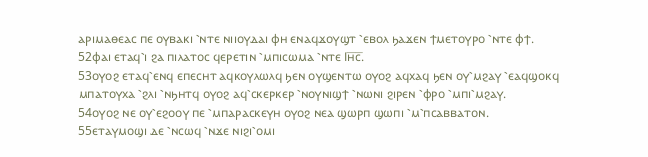ⲁⲣⲓⲙⲁⲑⲉⲁⲥ ⲡⲉ ⲟⲩⲃⲁⲕⲓ ⳿ⲛⲧⲉ ⲛⲓⲓⲟⲩⲇⲁⲓ ⲫⲏ ⲉⲛⲁϥϫⲟⲩϣⲧ ⳿ⲉⲃⲟⲗ ϧⲁϫⲉⲛ ϯⲙⲉⲧⲟⲩⲣⲟ ⳿ⲛⲧⲉ ⲫϯ.
52ⲫⲁⲓ ⲉⲧⲁϥ⳿ⲓ ϩⲁ ⲡⲓⲗⲁⲧⲟⲥ ϥⲉⲣⲉⲧⲓⲛ ⳿ⲙⲡⲓⲥⲱⲙⲁ ⳿ⲛⲧⲉ Ⲓⲏ̅ⲥ̅.
53ⲟⲩⲟϩ ⲉⲧⲁϥ⳿ⲉⲛϥ ⲉⲡⲉⲥⲏⲧ ⲁϥⲕⲟⲩⲗⲱⲗϥ ϧⲉⲛ ⲟⲩϣⲉⲛⲧⲱ ⲟⲩⲟϩ ⲁϥⲭⲁϥ ϧⲉⲛ ⲟⲩ⳿ⲙϩⲁⲩ ⳿ⲉⲁϥϣⲟⲕϥ ⲙⲡⲁⲧⲟⲩⲭⲁ ⳿ϩⲗⲓ ⳿ⲛϧⲏⲧϥ ⲟⲩⲟϩ ⲁϥ⳿ⲥⲕⲉⲣⲕⲉⲣ ⳿ⲛⲟⲩⲛⲓϣϯ ⳿ⲛⲱⲛⲓ ϩⲓⲣⲉⲛ ⳿ⲫⲣⲟ ⳿ⲙⲡⲓ⳿ⲙϩⲁⲩ.
54ⲟⲩⲟϩ ⲛⲉ ⲟⲩ⳿ⲉϩⲟⲟⲩ ⲡⲉ ⳿ⲙⲡⲁⲣⲁⲥⲕⲉⲩⲏ ⲟⲩⲟϩ ⲛⲉⲁ ϣⲱⲣⲡ ϣⲱⲡⲓ ⳿ⲙ⳿ⲡⲥⲁⲃⲃⲁⲧⲟⲛ.
55ⲉⲧⲁⲩⲙⲟϣⲓ ⲇⲉ ⳿ⲛⲥⲱϥ ⳿ⲛϫⲉ ⲛⲓϩⲓ⳿ⲟⲙⲓ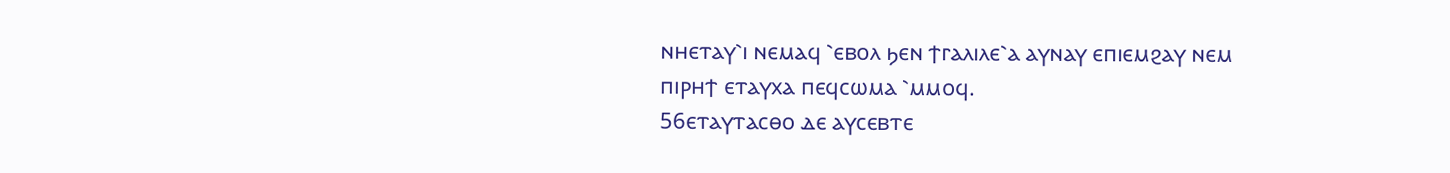ⲛⲏⲉⲧⲁⲩ⳿ⲓ ⲛⲉⲙⲁϥ ⳿ⲉⲃⲟⲗ ϧⲉⲛ ϯⲅⲁⲗⲓⲗⲉ⳿ⲁ ⲁⲩⲛⲁⲩ ⲉⲡⲓⲉⲙϩⲁⲩ ⲛⲉⲙ ⲡⲓⲣⲏϯ ⲉⲧⲁⲩⲭⲁ ⲡⲉϥⲥⲱⲙⲁ ⳿ⲙⲙⲟϥ.
56ⲉⲧⲁⲩⲧⲁⲥⲑⲟ ⲇⲉ ⲁⲩⲥⲉⲃⲧⲉ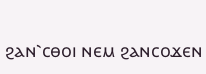ϩⲁⲛ⳿ⲥⲑⲟⲓ ⲛⲉⲙ ϩⲁⲛⲥⲟϫⲉⲛ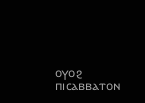ⲟⲩⲟϩ ⲡⲓⲥⲁⲃⲃⲁⲧⲟⲛ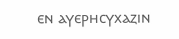ⲉⲛ ⲁⲩⲉⲣⲏⲥⲩⲭⲁⲍⲓⲛ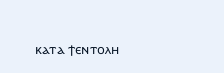ⲕⲁⲧⲁ ϯⲉⲛⲧⲟⲗⲏ